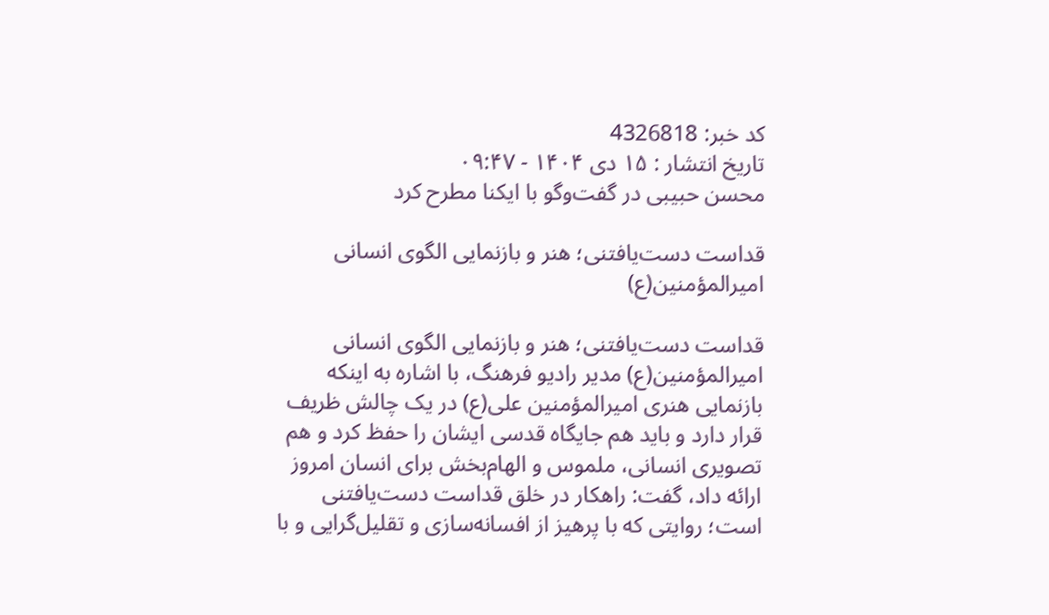کد خبر: 4326818
تاریخ انتشار : ۱۵ دی ۱۴۰۴ - ۰۹:۴۷
محسن حبیبی در گفت‌وگو با ایکنا مطرح کرد

قداست دست‌یافتنی؛ هنر و بازنمایی الگوی انسانی امیرالمؤمنین(ع)

قداست دست‌یافتنی؛ هنر و بازنمایی الگوی انسانی امیرالمؤمنین(ع) مدیر رادیو فرهنگ، با اشاره به اینکه بازنمایی هنری امیرالمؤمنین علی(ع) در یک چالش ظریف قرار دارد و باید هم جایگاه قدسی ایشان را حفظ کرد و هم تصویری انسانی، ملموس و الهام‌بخش برای انسان امروز ارائه داد،‌ گفت: راهکار در خلق قداست دست‌یافتنی است؛ روایتی که با پرهیز از افسانه‌سازی و تقلیل‌گرایی و با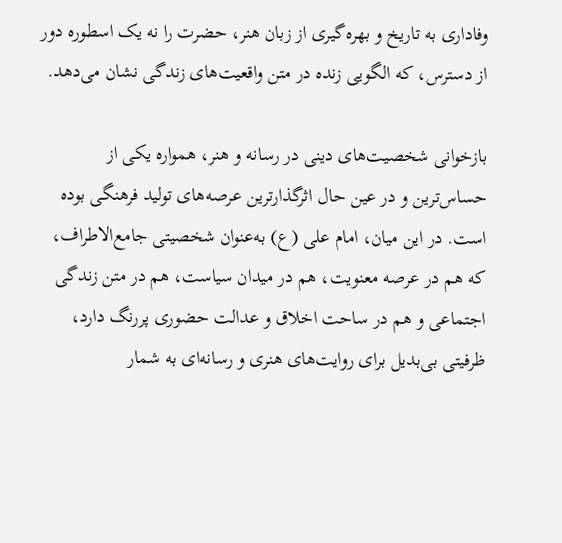وفاداری به تاریخ و بهره‌گیری از زبان هنر، حضرت را نه یک اسطوره دور از دسترس، که الگویی زنده در متن واقعیت‌های زندگی نشان می‌دهد.

بازخوانی شخصیت‌های دینی در رسانه و هنر، همواره یکی از حساس‌ترین و در عین حال اثرگذارترین عرصه‌های تولید فرهنگی بوده است. در این میان، امام علی (ع) به‌عنوان شخصیتی جامع‌الاطراف، که هم در عرصه معنویت، هم در میدان سیاست، هم در متن زندگی اجتماعی و هم در ساحت اخلاق و عدالت حضوری پررنگ دارد، ظرفیتی بی‌بدیل برای روایت‌های هنری و رسانه‌ای به شمار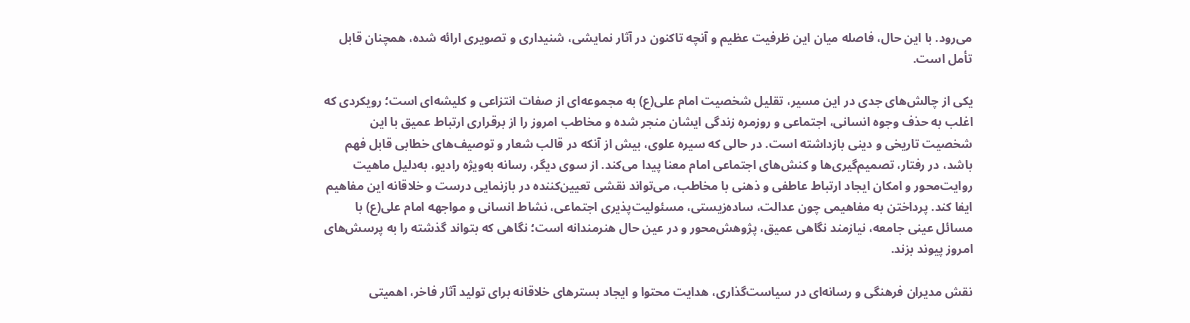می‌رود. با این حال، فاصله میان این ظرفیت عظیم و آنچه تاکنون در آثار نمایشی، شنیداری و تصویری ارائه شده، همچنان قابل تأمل است.

یکی از چالش‌های جدی در این مسیر، تقلیل شخصیت امام علی(ع) به مجموعه‌ای از صفات انتزاعی و کلیشه‌ای است؛ رویکردی که اغلب به حذف وجوه انسانی، اجتماعی و روزمره زندگی ایشان منجر شده و مخاطب امروز را از برقراری ارتباط عمیق با این شخصیت تاریخی و دینی بازداشته است. در حالی که سیره علوی، بیش از آنکه در قالب شعار و توصیف‌های خطابی قابل فهم باشد، در رفتار، تصمیم‌گیری‌ها و کنش‌های اجتماعی امام معنا پیدا می‌کند. از سوی دیگر، رسانه به‌ویژه رادیو، به‌دلیل ماهیت روایت‌محور و امکان ایجاد ارتباط عاطفی و ذهنی با مخاطب، می‌تواند نقشی تعیین‌کننده در بازنمایی درست و خلاقانه این مفاهیم ایفا کند. پرداختن به مفاهیمی چون عدالت، ساده‌زیستی، مسئولیت‌پذیری اجتماعی، نشاط انسانی و مواجهه امام علی(ع) با مسائل عینی جامعه، نیازمند نگاهی عمیق، پژوهش‌محور و در عین حال هنرمندانه است؛ نگاهی که بتواند گذشته را به پرسش‌های امروز پیوند بزند.

نقش مدیران فرهنگی و رسانه‌ای در سیاست‌گذاری، هدایت محتوا و ایجاد بسترهای خلاقانه برای تولید آثار فاخر، اهمیتی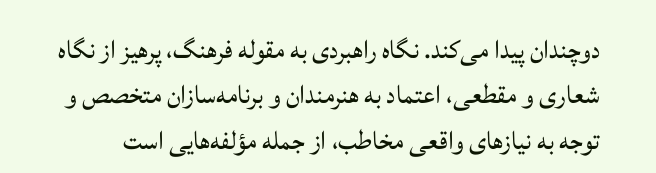دوچندان پیدا می‌کند. نگاه راهبردی به مقوله فرهنگ، پرهیز از نگاه شعاری و مقطعی، اعتماد به هنرمندان و برنامه‌سازان متخصص و توجه به نیازهای واقعی مخاطب، از جمله مؤلفه‌هایی است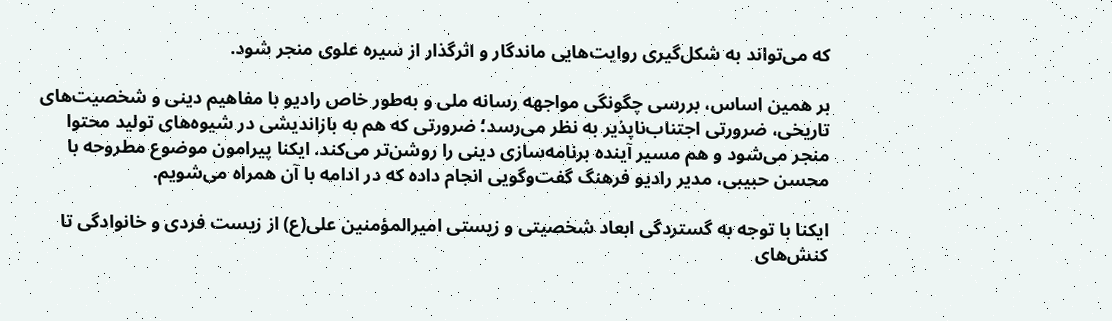که می‌تواند به شکل‌گیری روایت‌هایی ماندگار و اثرگذار از سیره علوی منجر شود.

بر همین اساس، بررسی چگونگی مواجهه رسانه ملی و به‌طور خاص رادیو با مفاهیم دینی و شخصیت‌های تاریخی، ضرورتی اجتناب‌ناپذیر به نظر می‌رسد؛ ضرورتی که هم به بازاندیشی در شیوه‌های تولید محتوا منجر می‌شود و هم مسیر آینده برنامه‌سازی دینی را روشن‌تر می‌کند. ایکنا پیرامون موضوع مطروحه با محسن حبیبی، مدیر رادیو فرهنگ گفت‌وگویی انجام داده که در ادامه با آن همراه می‌شویم.

ایکنا با توجه به گستردگی ابعاد شخصیتی و زیستی امیرالمؤمنین علی(ع) از زیست فردی و خانوادگی تا کنش‌های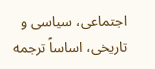اجتماعی، سیاسی و تاریخی، اساساً ترجمه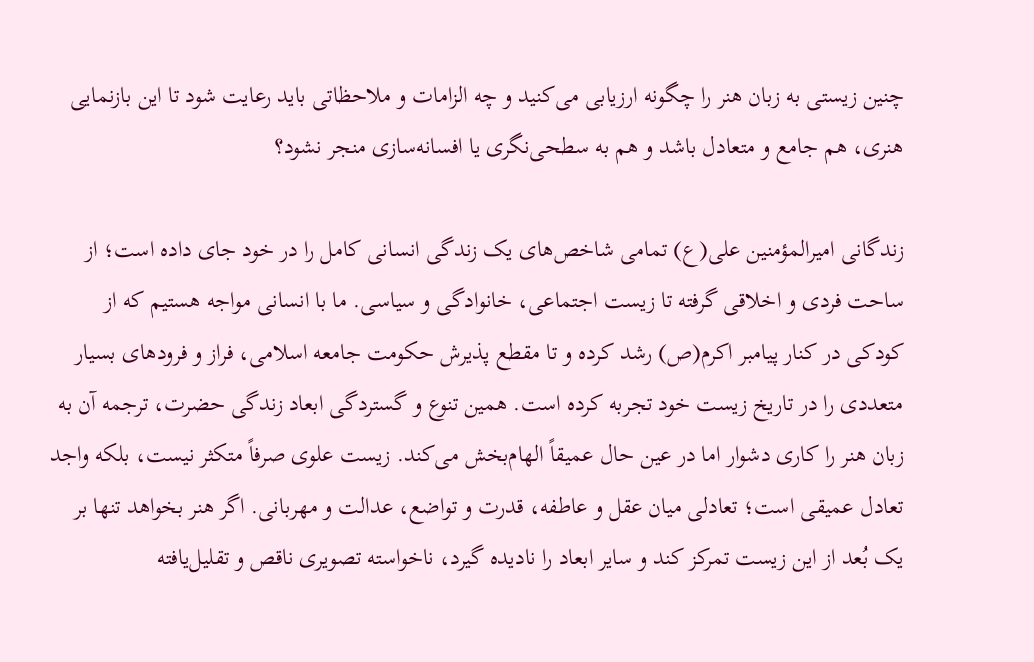چنین زیستی به زبان هنر را چگونه ارزیابی می‌کنید و چه الزامات و ملاحظاتی باید رعایت شود تا این بازنمایی هنری، هم جامع و متعادل باشد و هم به سطحی‌نگری یا افسانه‌سازی منجر نشود؟

زندگانی امیرالمؤمنین علی(ع) تمامی شاخص‌های یک زندگی انسانی کامل را در خود جای داده است؛ از ساحت فردی و اخلاقی گرفته تا زیست اجتماعی، خانوادگی و سیاسی. ما با انسانی مواجه هستیم که از کودکی در کنار پیامبر اکرم(ص) رشد کرده و تا مقطع پذیرش حکومت جامعه اسلامی، فراز و فرودهای بسیار متعددی را در تاریخ زیست خود تجربه کرده است. همین تنوع و گستردگی ابعاد زندگی حضرت، ترجمه آن به زبان هنر را کاری دشوار اما در عین حال عمیقاً الهام‌بخش می‌کند. زیست علوی صرفاً متکثر نیست، بلکه واجد تعادل عمیقی است؛ تعادلی میان عقل و عاطفه، قدرت و تواضع، عدالت و مهربانی. اگر هنر بخواهد تنها بر یک بُعد از این زیست تمرکز کند و سایر ابعاد را نادیده گیرد، ناخواسته تصویری ناقص و تقلیل‌یافته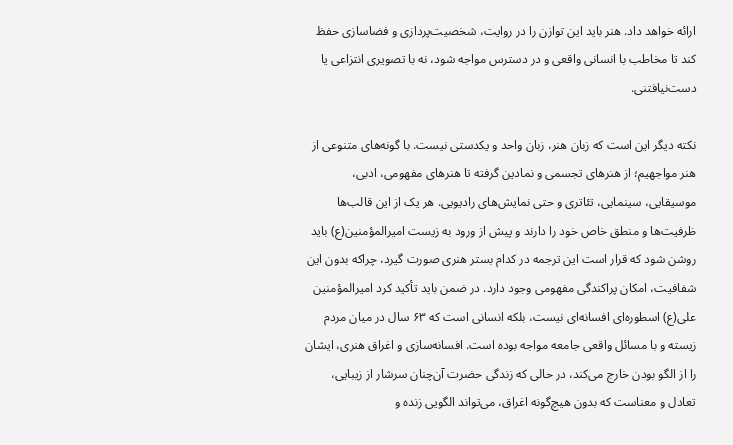ارائه خواهد داد. هنر باید این توازن را در روایت، شخصیت‌پردازی و فضاسازی حفظ کند تا مخاطب با انسانی واقعی و در دسترس مواجه شود، نه با تصویری انتزاعی یا دست‌نیافتنی.

نکته دیگر این است که زبان هنر، زبان واحد و یکدستی نیست. با گونه‌های متنوعی از هنر مواجهیم؛ از هنرهای تجسمی و نمادین گرفته تا هنرهای مفهومی، ادبی، موسیقایی، سینمایی، تئاتری و حتی نمایش‌های رادیویی. هر یک از این قالب‌ها ظرفیت‌ها و منطق خاص خود را دارند و پیش از ورود به زیست امیرالمؤمنین(ع) باید روشن شود که قرار است این ترجمه در کدام بستر هنری صورت گیرد، چراکه بدون این شفافیت، امکان پراکندگی مفهومی وجود دارد. در ضمن باید تأکید کرد امیرالمؤمنین علی(ع) اسطوره‌ای افسانه‌ای نیست، بلکه انسانی است که ۶۳ سال در میان مردم زیسته و با مسائل واقعی جامعه مواجه بوده است. افسانه‌سازی و اغراق هنری، ایشان را از الگو بودن خارج می‌کند، در حالی که زندگی حضرت آن‌چنان سرشار از زیبایی، تعادل و معناست که بدون هیچ‌گونه اغراق، می‌تواند الگویی زنده و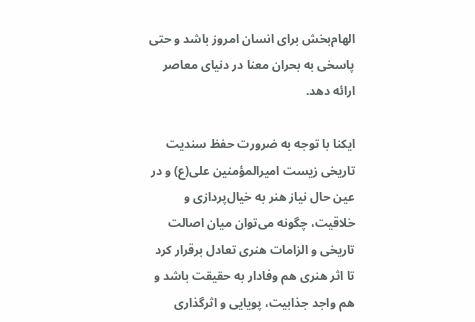الهام‌بخش برای انسان امروز باشد و حتی پاسخی به بحران معنا در دنیای معاصر ارائه دهد.

ایکنا با توجه به ضرورت حفظ سندیت تاریخی زیست امیرالمؤمنین علی(ع) و در عین حال نیاز هنر به خیال‌پردازی و خلاقیت، چگونه می‌توان میان اصالت تاریخی و الزامات هنری تعادل برقرار کرد تا اثر هنری هم وفادار به حقیقت باشد و هم واجد جذابیت، پویایی و اثرگذاری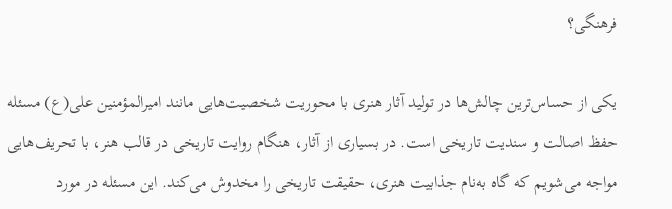فرهنگی؟

یکی از حساس‌ترین چالش‌ها در تولید آثار هنری با محوریت شخصیت‌هایی مانند امیرالمؤمنین علی(ع) مسئله حفظ اصالت و سندیت تاریخی است. در بسیاری از آثار، هنگام روایت تاریخی در قالب هنر، با تحریف‌هایی مواجه می‌شویم که گاه به‌نام جذابیت هنری، حقیقت تاریخی را مخدوش می‌کند. این مسئله در مورد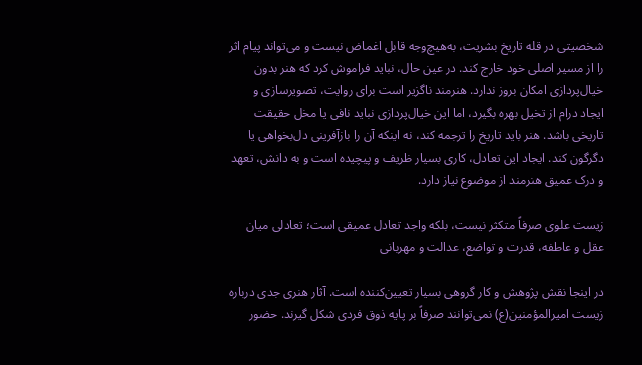شخصیتی در قله تاریخ بشریت، به‌هیچ‌وجه قابل اغماض نیست و می‌تواند پیام اثر را از مسیر اصلی خود خارج کند. در عین حال، نباید فراموش کرد که هنر بدون خیال‌پردازی امکان بروز ندارد. هنرمند ناگزیر است برای روایت، تصویرسازی و ایجاد درام از تخیل بهره بگیرد، اما این خیال‌پردازی نباید نافی یا مخل حقیقت تاریخی باشد. هنر باید تاریخ را ترجمه کند، نه اینکه آن را بازآفرینی دل‌بخواهی یا دگرگون کند. ایجاد این تعادل، کاری بسیار ظریف و پیچیده است و به دانش، تعهد و درک عمیق هنرمند از موضوع نیاز دارد.

زیست علوی صرفاً متکثر نیست، بلکه واجد تعادل عمیقی است؛ تعادلی میان عقل و عاطفه، قدرت و تواضع، عدالت و مهربانی

در اینجا نقش پژوهش و کار گروهی بسیار تعیین‌کننده است. آثار هنری جدی درباره زیست امیرالمؤمنین(ع) نمی‌توانند صرفاً بر پایه ذوق فردی شکل گیرند. حضور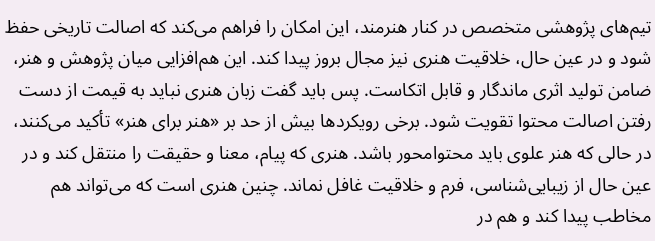تیم‌های پژوهشی متخصص در کنار هنرمند، این امکان را فراهم می‌کند که اصالت تاریخی حفظ شود و در عین حال، خلاقیت هنری نیز مجال بروز پیدا کند. این هم‌افزایی میان پژوهش و هنر، ضامن تولید اثری ماندگار و قابل اتکاست. پس باید گفت زبان هنری نباید به قیمت از دست رفتن اصالت محتوا تقویت شود. برخی رویکردها بیش از حد بر «هنر برای هنر» تأکید می‌کنند، در حالی که هنر علوی باید محتوامحور باشد. هنری که پیام، معنا و حقیقت را منتقل کند و در عین حال از زیبایی‌شناسی، فرم و خلاقیت غافل نماند. چنین هنری است که می‌تواند هم مخاطب پیدا کند و هم در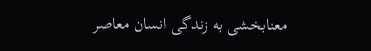معنا‌بخشی به زندگی انسان معاصر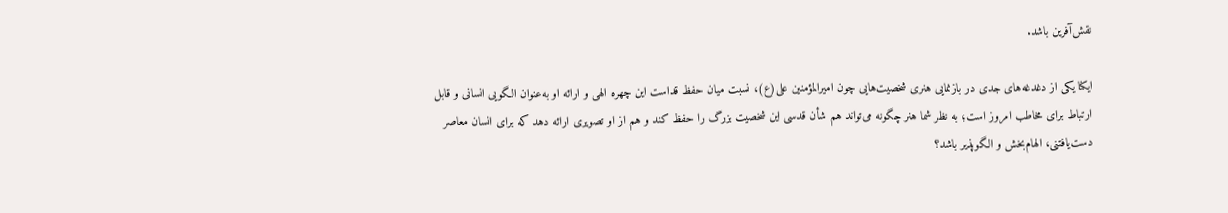نقش‌آفرین باشد.

ایکنا یکی از دغدغه‌های جدی در بازنمایی هنری شخصیت‌هایی چون امیرالمؤمنین علی(ع)، نسبت میان حفظ قداست این چهره الهی و ارائه او به‌عنوان الگویی انسانی و قابل ارتباط برای مخاطب امروز است؛ به نظر شما هنر چگونه می‌تواند هم شأن قدسی این شخصیت بزرگ را حفظ کند و هم از او تصویری ارائه دهد که برای انسان معاصر دست‌یافتنی، الهام‌بخش و الگوپذیر باشد؟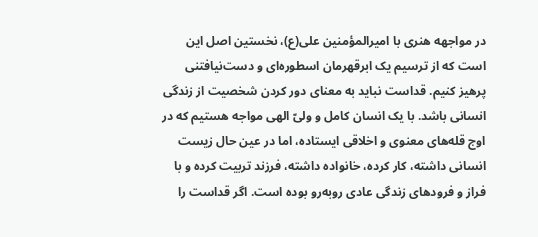در مواجهه هنری با امیرالمؤمنین علی(ع)، نخستین اصل این است که از ترسیم یک ابرقهرمان اسطوره‌ای و دست‌نیافتنی پرهیز کنیم. قداست نباید به معنای دور کردن شخصیت از زندگی انسانی باشد. با یک انسان کامل و ولیّ الهی مواجه هستیم که در اوج قله‌های معنوی و اخلاقی ایستاده، اما در عین حال زیست انسانی داشته، کار کرده، خانواده داشته، فرزند تربیت کرده و با فراز و فرودهای زندگی عادی روبه‌رو بوده است. اگر قداست را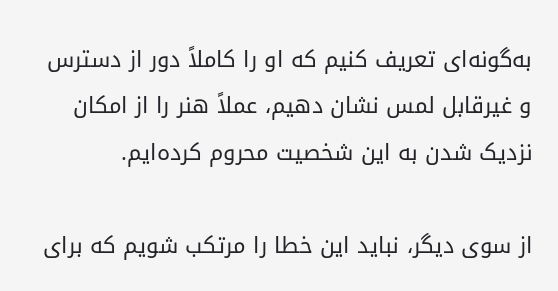به‌گونه‌ای تعریف کنیم که او را کاملاً دور از دسترس و غیرقابل لمس نشان دهیم، عملاً هنر را از امکان نزدیک شدن به این شخصیت محروم کرده‌ایم.

از سوی دیگر، نباید این خطا را مرتکب شویم که برای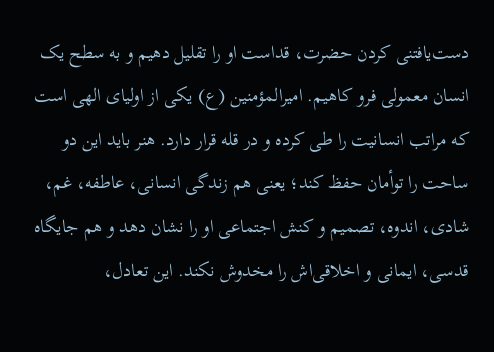دست‌یافتنی کردن حضرت، قداست او را تقلیل دهیم و به سطح یک انسان معمولی فرو کاهیم. امیرالمؤمنین (ع) یکی از اولیای الهی است که مراتب انسانیت را طی کرده و در قله قرار دارد. هنر باید این دو ساحت را توأمان حفظ کند؛ یعنی هم زندگی انسانی، عاطفه، غم، شادی، اندوه، تصمیم و کنش اجتماعی او را نشان دهد و هم جایگاه قدسی، ایمانی و اخلاقی‌اش را مخدوش نکند. این تعادل،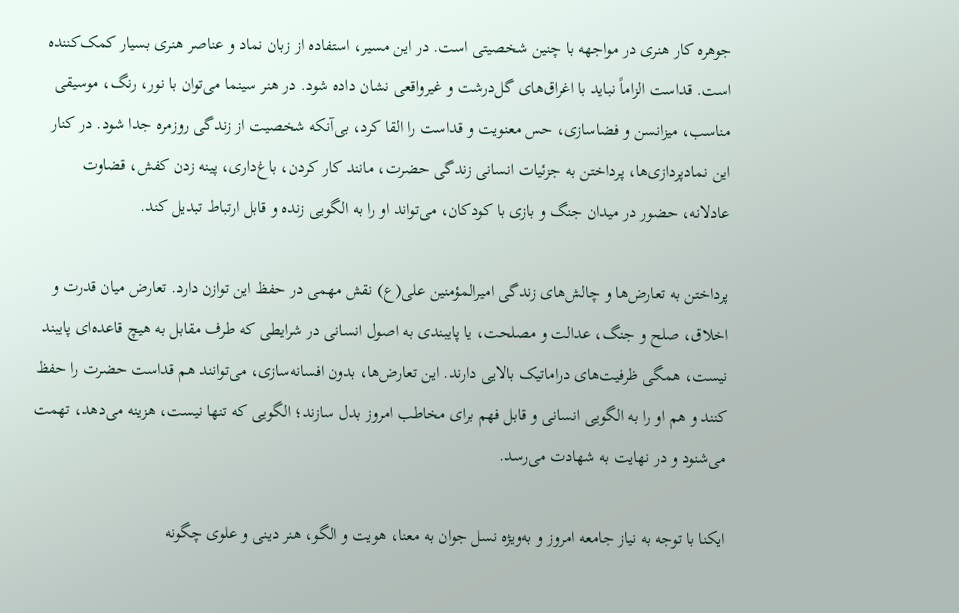جوهره کار هنری در مواجهه با چنین شخصیتی است. در این مسیر، استفاده از زبان نماد و عناصر هنری بسیار کمک‌کننده است. قداست الزاماً نباید با اغراق‌های گل‌درشت و غیرواقعی نشان داده شود. در هنر سینما می‌توان با نور، رنگ، موسیقی مناسب، میزانسن و فضاسازی، حس معنویت و قداست را القا کرد، بی‌آنکه شخصیت از زندگی روزمره جدا شود. در کنار این نمادپردازی‌ها، پرداختن به جزئیات انسانی زندگی حضرت، مانند کار کردن، باغ‌داری، پینه زدن کفش، قضاوت عادلانه، حضور در میدان جنگ و بازی با کودکان، می‌تواند او را به الگویی زنده و قابل ارتباط تبدیل کند.

پرداختن به تعارض‌ها و چالش‌های زندگی امیرالمؤمنین علی(ع) نقش مهمی در حفظ این توازن دارد. تعارض میان قدرت و اخلاق، صلح و جنگ، عدالت و مصلحت، یا پایبندی به اصول انسانی در شرایطی که طرف مقابل به هیچ قاعده‌ای پایبند نیست، همگی ظرفیت‌های دراماتیک بالایی دارند. این تعارض‌ها، بدون افسانه‌سازی، می‌توانند هم قداست حضرت را حفظ کنند و هم او را به الگویی انسانی و قابل فهم برای مخاطب امروز بدل سازند؛ الگویی که تنها نیست، هزینه می‌دهد، تهمت می‌شنود و در نهایت به شهادت می‌رسد.

ایکنا با توجه به نیاز جامعه امروز و به‌ویژه نسل جوان به معنا، هویت و الگو، هنر دینی و علوی چگونه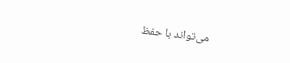می‌تواند با حفظ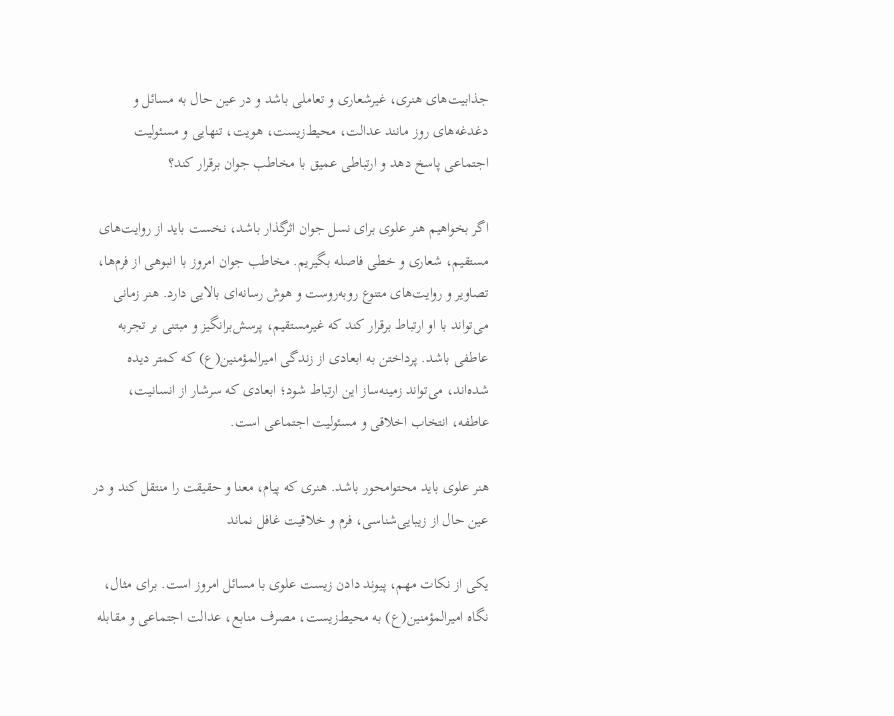جذابیت‌های هنری، غیرشعاری و تعاملی باشد و در عین حال به مسائل و دغدغه‌های روز مانند عدالت، محیط‌زیست، هویت، تنهایی و مسئولیت اجتماعی پاسخ دهد و ارتباطی عمیق با مخاطب جوان برقرار کند؟

اگر بخواهیم هنر علوی برای نسل جوان اثرگذار باشد، نخست باید از روایت‌های مستقیم، شعاری و خطی فاصله بگیریم. مخاطب جوان امروز با انبوهی از فرم‌ها، تصاویر و روایت‌های متنوع روبه‌روست و هوش رسانه‌ای بالایی دارد. هنر زمانی می‌تواند با او ارتباط برقرار کند که غیرمستقیم، پرسش‌برانگیز و مبتنی بر تجربه عاطفی باشد. پرداختن به ابعادی از زندگی امیرالمؤمنین(ع) که کمتر دیده شده‌اند، می‌تواند زمینه‌ساز این ارتباط شود؛ ابعادی که سرشار از انسانیت، عاطفه، انتخاب اخلاقی و مسئولیت اجتماعی است.

هنر علوی باید محتوامحور باشد. هنری که پیام، معنا و حقیقت را منتقل کند و در عین حال از زیبایی‌شناسی، فرم و خلاقیت غافل نماند

یکی از نکات مهم، پیوند دادن زیست علوی با مسائل امروز است. برای مثال، نگاه امیرالمؤمنین(ع) به محیط‌زیست، مصرف منابع، عدالت اجتماعی و مقابله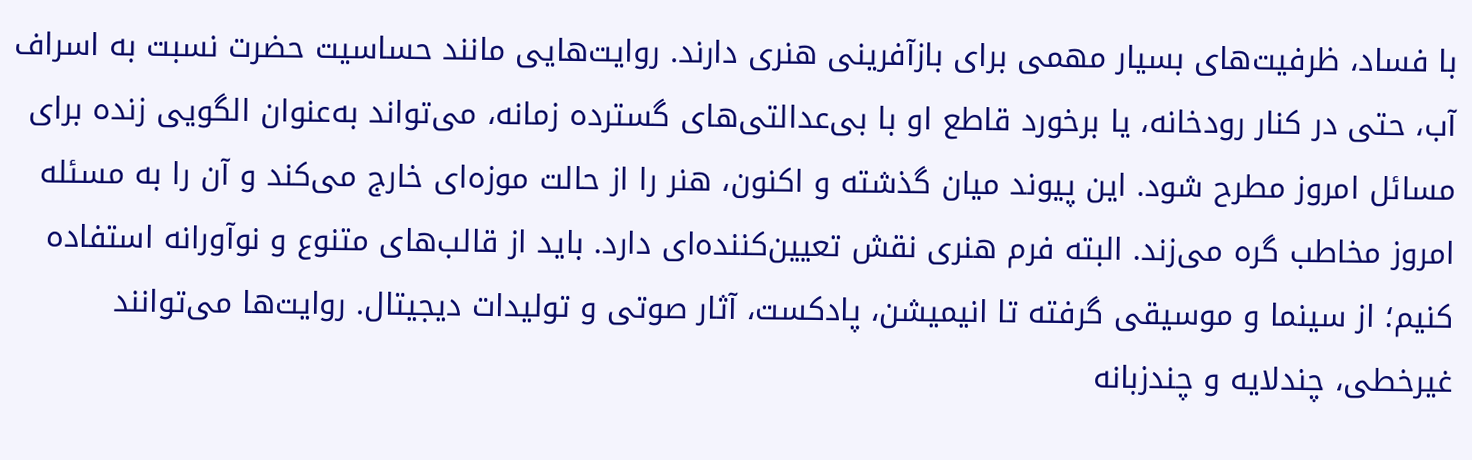با فساد، ظرفیت‌های بسیار مهمی برای بازآفرینی هنری دارند. روایت‌هایی مانند حساسیت حضرت نسبت به اسراف آب، حتی در کنار رودخانه، یا برخورد قاطع او با بی‌عدالتی‌های گسترده زمانه، می‌تواند به‌عنوان الگویی زنده برای مسائل امروز مطرح شود. این پیوند میان گذشته و اکنون، هنر را از حالت موزه‌ای خارج می‌کند و آن را به مسئله امروز مخاطب گره می‌زند. البته فرم هنری نقش تعیین‌کننده‌ای دارد. باید از قالب‌های متنوع و نوآورانه استفاده کنیم؛ از سینما و موسیقی گرفته تا انیمیشن، پادکست، آثار صوتی و تولیدات دیجیتال. روایت‌ها می‌توانند غیرخطی، چندلایه و چندزبانه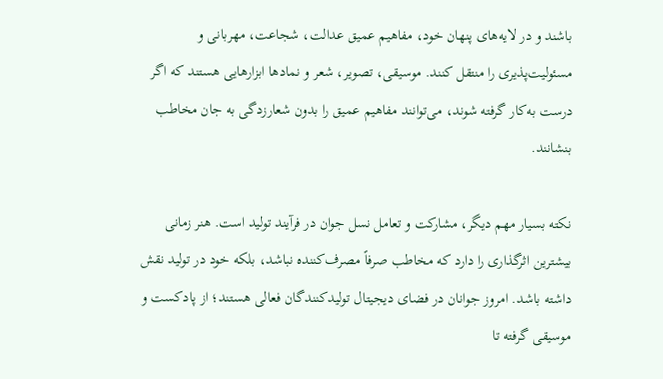باشند و در لایه‌های پنهان خود، مفاهیم عمیق عدالت، شجاعت، مهربانی و مسئولیت‌پذیری را منتقل کنند. موسیقی، تصویر، شعر و نمادها ابزارهایی هستند که اگر درست به‌کار گرفته شوند، می‌توانند مفاهیم عمیق را بدون شعارزدگی به جان مخاطب بنشانند.

نکته بسیار مهم دیگر، مشارکت و تعامل نسل جوان در فرآیند تولید است. هنر زمانی بیشترین اثرگذاری را دارد که مخاطب صرفاً مصرف‌کننده نباشد، بلکه خود در تولید نقش داشته باشد. امروز جوانان در فضای دیجیتال تولیدکنندگان فعالی هستند؛ از پادکست و موسیقی گرفته تا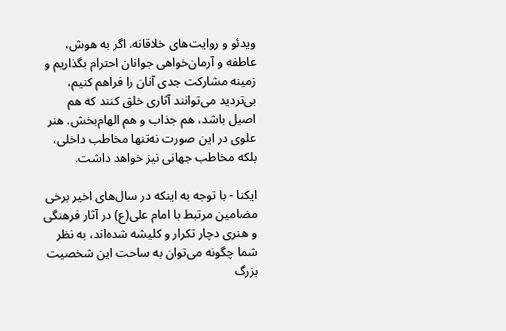ویدئو و روایت‌های خلاقانه. اگر به هوش، عاطفه و آرمان‌خواهی جوانان احترام بگذاریم و زمینه مشارکت جدی آنان را فراهم کنیم، بی‌تردید می‌توانند آثاری خلق کنند که هم اصیل باشد، هم جذاب و هم الهام‌بخش. هنر علوی در این صورت نه‌تنها مخاطب داخلی، بلکه مخاطب جهانی نیز خواهد داشت.

ایکنا - با توجه به اینکه در سال‌های اخیر برخی مضامین مرتبط با امام علی(ع) در آثار فرهنگی و هنری دچار تکرار و کلیشه شده‌اند، به نظر شما چگونه می‌توان به ساحت این شخصیت بزرگ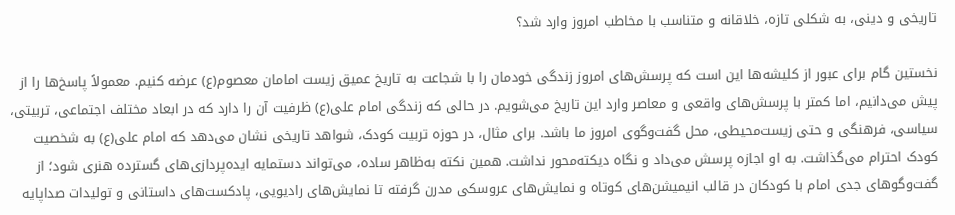تاریخی و دینی، به شکلی تازه، خلاقانه و متناسب با مخاطب امروز وارد شد؟

نخستین گام برای عبور از کلیشه‌ها این است که پرسش‌های امروز زندگی خودمان را با شجاعت به تاریخ عمیق زیست امامان معصوم(ع) عرضه کنیم. معمولاً پاسخ‌ها را از پیش می‌دانیم، اما کمتر با پرسش‌های واقعی و معاصر وارد این تاریخ می‌شویم. در حالی که زندگی امام علی(ع) ظرفیت آن را دارد که در ابعاد مختلف اجتماعی، تربیتی، سیاسی، فرهنگی و حتی زیست‌محیطی، محل گفت‌وگوی امروز ما باشد. برای مثال، در حوزه تربیت کودک، شواهد تاریخی نشان می‌دهد که امام علی(ع) به شخصیت کودک احترام می‌گذاشت. به او اجازه پرسش می‌داد و نگاه دیکته‌محور نداشت. همین نکته به‌ظاهر ساده، می‌تواند دستمایه ایده‌پردازی‌های گسترده هنری شود؛ از گفت‌وگوهای جدی امام با کودکان در قالب انیمیشن‌های کوتاه و نمایش‌های عروسکی مدرن گرفته تا نمایش‌های رادیویی، پادکست‌های داستانی و تولیدات صداپایه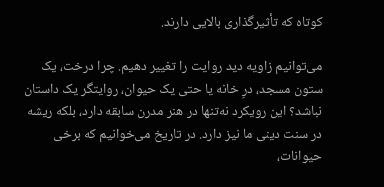کوتاه که تأثیرگذاری بالایی دارند.

می‌توانیم زاویه دید روایت را تغییر دهیم. چرا درخت، یک ستون مسجد، درِ خانه یا حتی یک حیوان، روایتگر یک داستان نباشد؟ این رویکرد نه‌تنها در هنر مدرن سابقه دارد، بلکه ریشه در سنت دینی ما نیز دارد. در تاریخ می‌خوانیم که برخی حیوانات،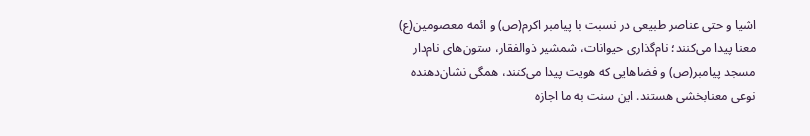اشیا و حتی عناصر طبیعی در نسبت با پیامبر اکرم(ص) و ائمه معصومین(ع) معنا پیدا می‌کنند؛ نام‌گذاری حیوانات، شمشیر ذوالفقار، ستون‌های نام‌دار مسجد پیامبر(ص) و فضاهایی که هویت پیدا می‌کنند، همگی نشان‌دهنده نوعی معنا‌بخشی هستند. این سنت به ما اجازه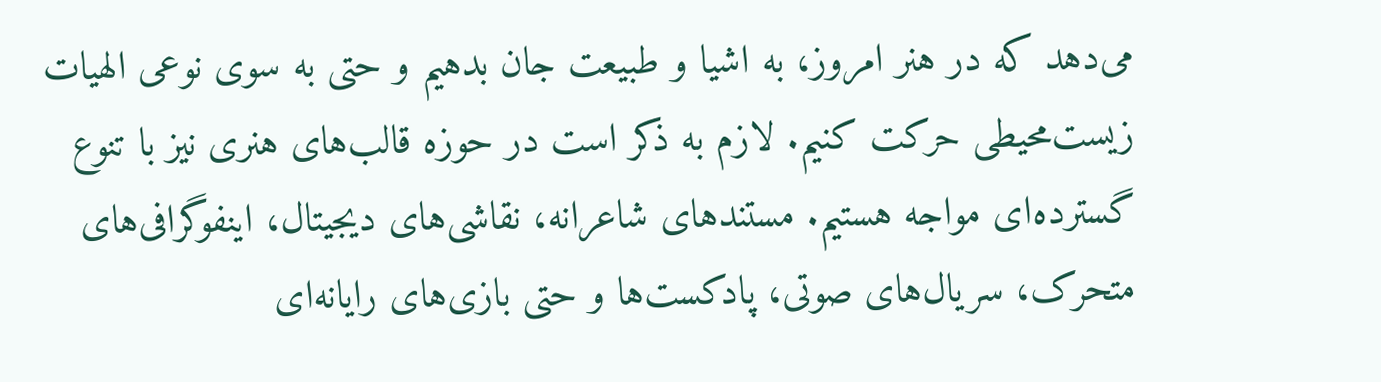می‌دهد که در هنر امروز، به اشیا و طبیعت جان بدهیم و حتی به سوی نوعی الهیات زیست‌محیطی حرکت کنیم. لازم به ذکر است در حوزه قالب‌های هنری نیز با تنوع گسترده‌ای مواجه هستیم. مستندهای شاعرانه، نقاشی‌های دیجیتال، اینفوگرافی‌های متحرک، سریال‌های صوتی، پادکست‌ها و حتی بازی‌های رایانه‌ای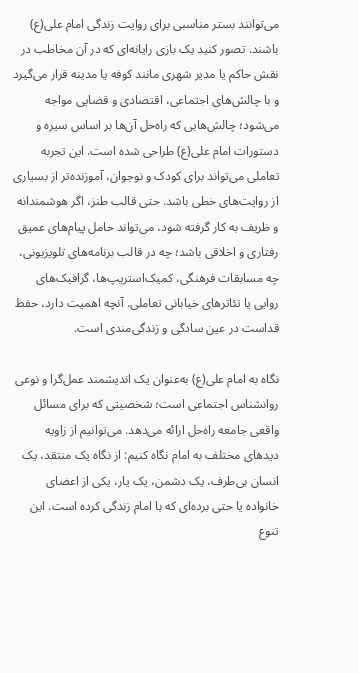می‌توانند بستر مناسبی برای روایت زندگی امام علی(ع) باشند. تصور کنید یک بازی رایانه‌ای که در آن مخاطب در نقش حاکم یا مدیر شهری مانند کوفه یا مدینه قرار می‌گیرد و با چالش‌های اجتماعی، اقتصادی و قضایی مواجه می‌شود؛ چالش‌هایی که راه‌حل آن‌ها بر اساس سیره و دستورات امام علی(ع) طراحی شده است. این تجربه تعاملی می‌تواند برای کودک و نوجوان، آموزنده‌تر از بسیاری از روایت‌های خطی باشد. حتی قالب طنز، اگر هوشمندانه و ظریف به کار گرفته شود، می‌تواند حامل پیام‌های عمیق رفتاری و اخلاقی باشد؛ چه در قالب برنامه‌های تلویزیونی، چه مسابقات فرهنگی، کمیک‌استریپ‌ها، گرافیک‌های روایی یا تئاترهای خیابانی تعاملی. آنچه اهمیت دارد، حفظ قداست در عین سادگی و زندگی‌مندی است.

نگاه به امام علی(ع) به‌عنوان یک اندیشمند عمل‌گرا و نوعی روانشناس اجتماعی است؛ شخصیتی که برای مسائل واقعی جامعه راه‌حل ارائه می‌دهد. می‌توانیم از زاویه دیدهای مختلف به امام نگاه کنیم: از نگاه یک منتقد، یک انسان بی‌طرف، یک دشمن، یک یار، یکی از اعضای خانواده یا حتی برده‌ای که با امام زندگی کرده است. این تنوع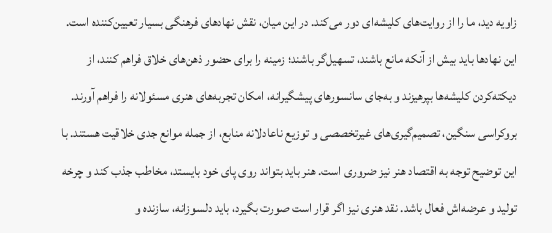زاویه دید، ما را از روایت‌های کلیشه‌ای دور می‌کند. در این میان، نقش نهادهای فرهنگی بسیار تعیین‌کننده است. این نهادها باید بیش از آنکه مانع باشند، تسهیل‌گر باشند؛ زمینه را برای حضور ذهن‌های خلاق فراهم کنند، از دیکته‌کردن کلیشه‌ها بپرهیزند و به‌جای سانسورهای پیشگیرانه، امکان تجربه‌های هنری مسئولانه را فراهم آورند. بروکراسی سنگین، تصمیم‌گیری‌های غیرتخصصی و توزیع ناعادلانه منابع، از جمله موانع جدی خلاقیت هستند. با این توضیح توجه به اقتصاد هنر نیز ضروری است. هنر باید بتواند روی پای خود بایستد، مخاطب جذب کند و چرخه تولید و عرضه‌اش فعال باشد. نقد هنری نیز اگر قرار است صورت بگیرد، باید دلسوزانه، سازنده و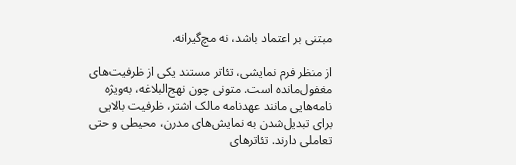مبتنی بر اعتماد باشد، نه مچ‌گیرانه.

از منظر فرم نمایشی، تئاتر مستند یکی از ظرفیت‌های مغفول‌مانده است. متونی چون نهج‌البلاغه، به‌ویژه نامه‌هایی مانند عهدنامه مالک اشتر، ظرفیت بالایی برای تبدیل‌شدن به نمایش‌های مدرن، محیطی و حتی تعاملی دارند. تئاترهای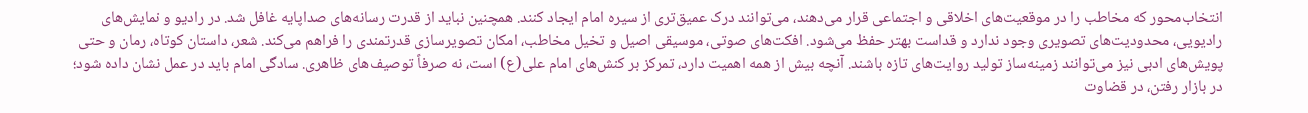انتخاب‌محور که مخاطب را در موقعیت‌های اخلاقی و اجتماعی قرار می‌دهند، می‌توانند درک عمیق‌تری از سیره امام ایجاد کنند. همچنین نباید از قدرت رسانه‌های صداپایه غافل شد. در رادیو و نمایش‌های رادیویی، محدودیت‌های تصویری وجود ندارد و قداست بهتر حفظ می‌شود. افکت‌های صوتی، موسیقی اصیل و تخیل مخاطب، امکان تصویرسازی قدرتمندی را فراهم می‌کند. شعر، داستان کوتاه، رمان و حتی پویش‌های ادبی نیز می‌توانند زمینه‌ساز تولید روایت‌های تازه باشند. آنچه بیش از همه اهمیت دارد، تمرکز بر کنش‌های امام علی(ع) است، نه صرفاً توصیف‌های ظاهری. سادگی امام باید در عمل نشان داده شود؛ در بازار رفتن، در قضاوت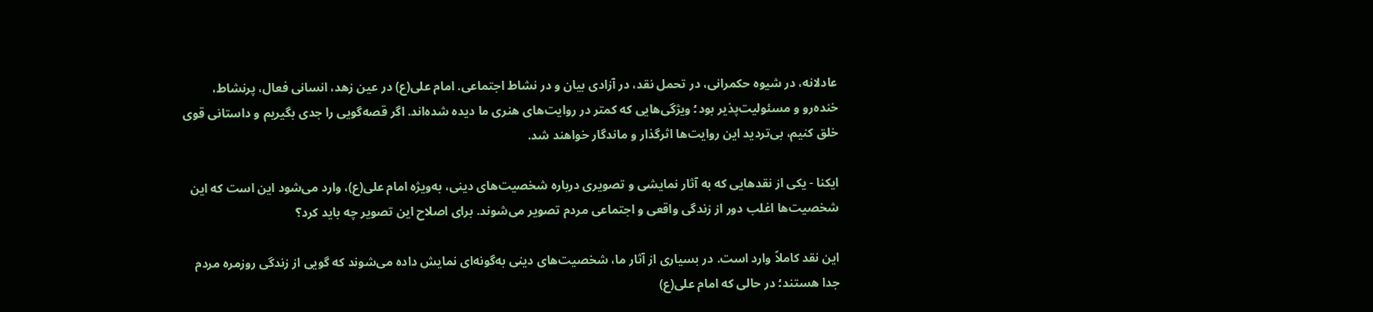عادلانه، در شیوه حکمرانی، در تحمل نقد، در آزادی بیان و در نشاط اجتماعی. امام علی(ع) در عین زهد، انسانی فعال، پرنشاط، خنده‌رو و مسئولیت‌پذیر بود؛ ویژگی‌هایی که کمتر در روایت‌های هنری ما دیده شده‌اند. اگر قصه‌گویی را جدی بگیریم و داستانی قوی خلق کنیم، بی‌تردید این روایت‌ها اثرگذار و ماندگار خواهند شد.

ایکنا - یکی از نقدهایی که به آثار نمایشی و تصویری درباره شخصیت‌های دینی، به‌ویژه امام علی(ع)، وارد می‌شود این است که این شخصیت‌ها اغلب دور از زندگی واقعی و اجتماعی مردم تصویر می‌شوند. برای اصلاح این تصویر چه باید کرد؟

این نقد کاملاً وارد است. در بسیاری از آثار ما، شخصیت‌های دینی به‌گونه‌ای نمایش داده می‌شوند که گویی از زندگی روزمره مردم جدا هستند؛ در حالی که امام علی(ع)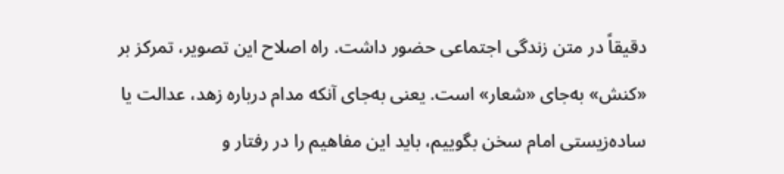دقیقاً در متن زندگی اجتماعی حضور داشت. راه اصلاح این تصویر، تمرکز بر «کنش» به‌جای «شعار» است. یعنی به‌جای آنکه مدام درباره زهد، عدالت یا ساده‌زیستی امام سخن بگوییم، باید این مفاهیم را در رفتار و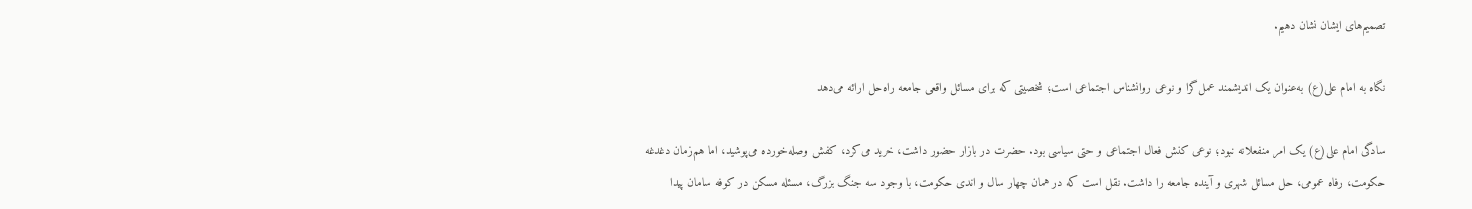تصمیم‌های ایشان نشان دهیم.

نگاه به امام علی(ع) به‌عنوان یک اندیشمند عمل‌گرا و نوعی روانشناس اجتماعی است؛ شخصیتی که برای مسائل واقعی جامعه راه‌حل ارائه می‌دهد

سادگی امام علی(ع) یک امر منفعلانه نبود؛ نوعی کنش فعال اجتماعی و حتی سیاسی بود. حضرت در بازار حضور داشت، خرید می‌کرد، کفش وصله‌خورده می‌پوشید، اما هم‌زمان دغدغه حکومت، رفاه عمومی، حل مسائل شهری و آینده جامعه را داشت. نقل است که در همان چهار سال و اندی حکومت، با وجود سه جنگ بزرگ، مسئله مسکن در کوفه سامان پیدا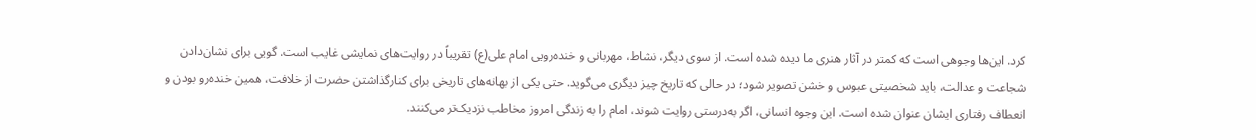کرد. این‌ها وجوهی است که کمتر در آثار هنری ما دیده شده است. از سوی دیگر، نشاط، مهربانی و خنده‌رویی امام علی(ع) تقریباً در روایت‌های نمایشی غایب است. گویی برای نشان‌دادن شجاعت و عدالت، باید شخصیتی عبوس و خشن تصویر شود؛ در حالی که تاریخ چیز دیگری می‌گوید. حتی یکی از بهانه‌های تاریخی برای کنارگذاشتن حضرت از خلافت، همین خنده‌رو بودن و انعطاف رفتاری ایشان عنوان شده است. این وجوه انسانی، اگر به‌درستی روایت شوند، امام را به زندگی امروز مخاطب نزدیک‌تر می‌کنند.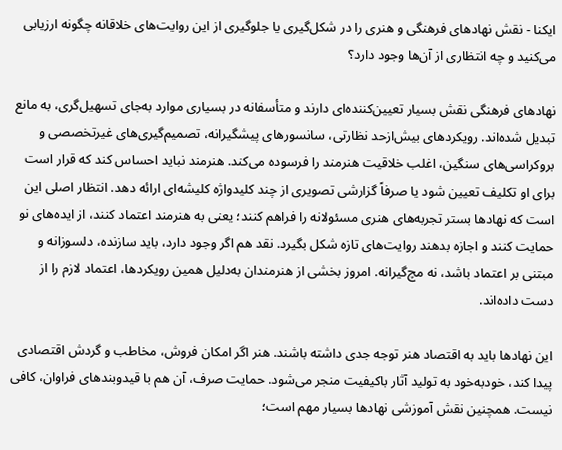ایکنا - نقش نهادهای فرهنگی و هنری را در شکل‌گیری یا جلوگیری از این روایت‌های خلاقانه چگونه ارزیابی می‌کنید و چه انتظاری از آن‌ها وجود دارد؟

نهادهای فرهنگی نقش بسیار تعیین‌کننده‌ای دارند و متأسفانه در بسیاری موارد به‌جای تسهیل‌گری، به مانع تبدیل شده‌اند. رویکردهای بیش‌ازحد نظارتی، سانسورهای پیشگیرانه، تصمیم‌گیری‌های غیرتخصصی و بروکراسی‌های سنگین، اغلب خلاقیت هنرمند را فرسوده می‌کند. هنرمند نباید احساس کند که قرار است برای او تکلیف تعیین شود یا صرفاً گزارشی تصویری از چند کلیدواژه کلیشه‌ای ارائه دهد. انتظار اصلی این است که نهادها بستر تجربه‌های هنری مسئولانه را فراهم کنند؛ یعنی به هنرمند اعتماد کنند، از ایده‌های نو حمایت کنند و اجازه بدهند روایت‌های تازه شکل بگیرد. نقد هم اگر وجود دارد، باید سازنده، دلسوزانه و مبتنی بر اعتماد باشد، نه مچ‌گیرانه. امروز بخشی از هنرمندان به‌دلیل همین رویکردها، اعتماد لازم را از دست داده‌اند.

این نهادها باید به اقتصاد هنر توجه جدی داشته باشند. هنر اگر امکان فروش، مخاطب و گردش اقتصادی پیدا کند، خودبه‌خود به تولید آثار باکیفیت منجر می‌شود. حمایت صرف، آن هم با قیدوبندهای فراوان، کافی نیست. همچنین نقش آموزشی نهادها بسیار مهم است؛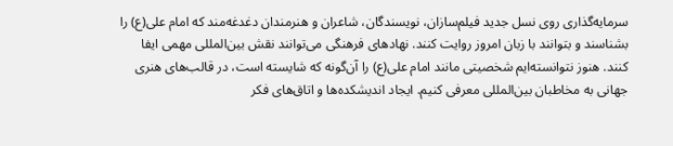سرمایه‌گذاری روی نسل جدید فیلم‌سازان، نویسندگان، شاعران و هنرمندان دغدغه‌مند که امام علی(ع) را بشناسند و بتوانند با زبان امروز روایت کنند. نهادهای فرهنگی می‌توانند نقش بین‌المللی مهمی ایفا کنند. هنوز نتوانسته‌ایم شخصیتی مانند امام علی(ع) را آن‌گونه که شایسته است، در قالب‌های هنری جهانی به مخاطبان بین‌المللی معرفی کنیم. ایجاد اندیشکده‌ها و اتاق‌های فکر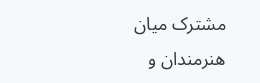مشترک میان هنرمندان و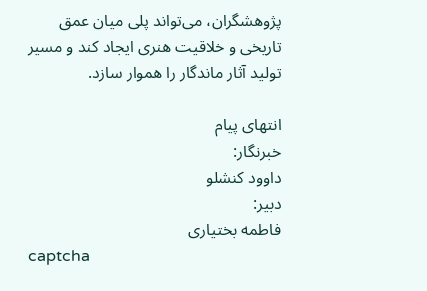پژوهشگران، می‌تواند پلی میان عمق تاریخی و خلاقیت هنری ایجاد کند و مسیر تولید آثار ماندگار را هموار سازد.

انتهای پیام
خبرنگار:
داوود کنشلو
دبیر:
فاطمه بختیاری
captcha